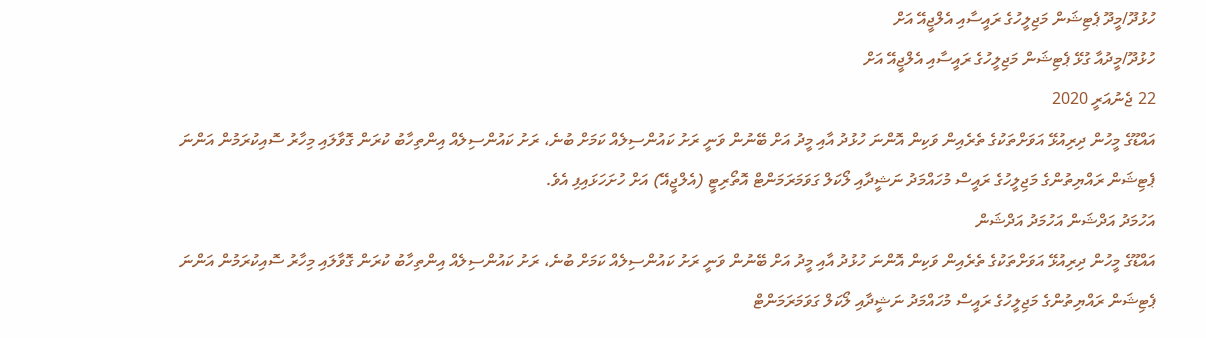ހުޅުދޫ/މީދޫ ޕެޓިޝަން މަޖިލީހުގެ ރައީސާއި އެލްޖީއޭ އަށް
ހުޅުދޫ/މީދުއާ ގުޅޭ ޕެޓިޝަން މަޖިލީހުގެ ރައީސާއި އެލްޖީއޭ އަށް
22 ޖެނުއަރީ 2020
އައްޑޫގެ މީހުން ދިރިއުޅޭ އަވަށްތަކުގެ ތެރެއިން ވަކިން އޮންނަ ހުޅުދު އާއި މީދު އަށް ބޭނުން ވަނީ ރަށު ކައުންސިލެއް ކަމަށް ބުނެ، ރަށު ކައުންސިލެއް އިންތިހާބު ކުރަން ގޮވާލައި މިހާރު ސޮއިކުރަމުން އަންނަ ޕެޓިޝަން ރައްޔިތުންގެ މަޖިލީހުގެ ރައީސް މުހައްމަދު ނަޝީދާއި ލޯކަލް ގަވަމަރަމަންޓް އޮތޯރިޓީ (އެލްޖީއޭ) އަށް ހުށަހަޅައިފި އެވެ.
އަހުމަދު އަދްޝަން އަހުމަދު އަދްޝަން
އައްޑޫގެ މީހުން ދިރިއުޅޭ އަވަށްތަކުގެ ތެރެއިން ވަކިން އޮންނަ ހުޅުދު އާއި މީދު އަށް ބޭނުން ވަނީ ރަށު ކައުންސިލެއް ކަމަށް ބުނެ، ރަށު ކައުންސިލެއް އިންތިހާބު ކުރަން ގޮވާލައި މިހާރު ސޮއިކުރަމުން އަންނަ ޕެޓިޝަން ރައްޔިތުންގެ މަޖިލީހުގެ ރައީސް މުހައްމަދު ނަޝީދާއި ލޯކަލް ގަވަމަރަމަންޓް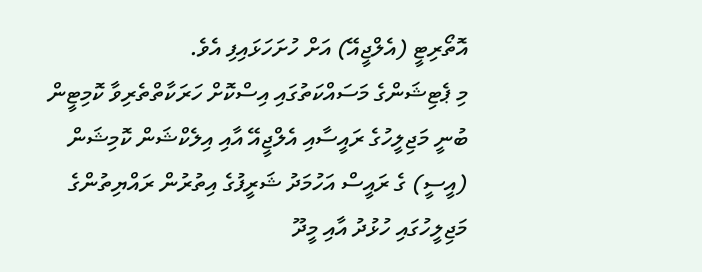އޮތޯރިޓީ (އެލްޖީއޭ) އަށް ހުށަހަޅައިފި އެވެ.
މި ޕެޓިޝަންގެ މަސައްކަތުގައި އިސްކޮށް ހަރަކާތްތެރިވާ ކޮމިޓީން ބުނީ މަޖިލީހުގެ ރައީސާއި އެލްޖީއޭ އާއި އިލެކްޝަން ކޮމިޝަން (އީސީ) ގެ ރައީސް އަހުމަދު ޝަރީފުގެ އިތުރުން ރައްޔިތުންގެ މަޖިލީހުގައި ހުޅުދު އާއި މީދޫ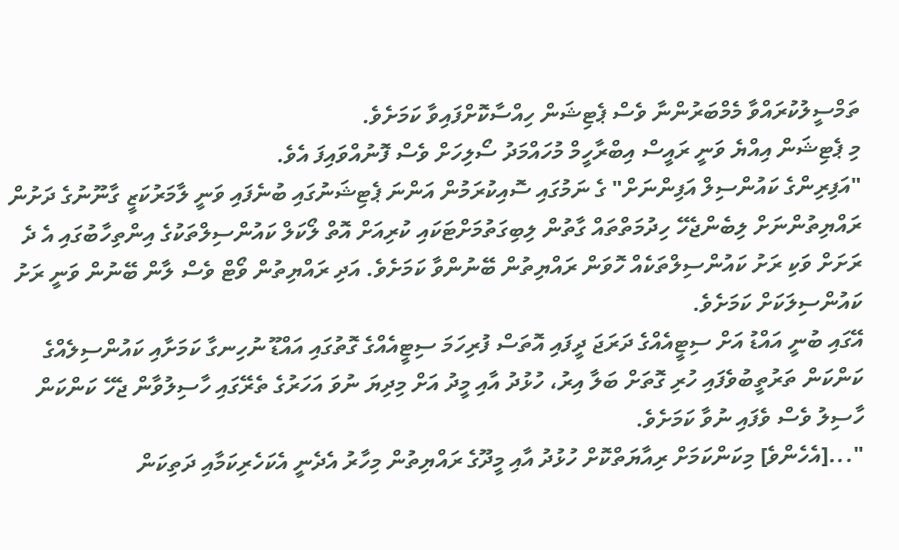ތަމްސީލުކުރައްވާ މެމްބަރުންނާ ވެސް ޕެޓިޝަން ހިއްސާކޮށްފައިވާ ކަމަށެވެ.
މި ޕެޓިޝަން އިއްޔެ ވަނީ ރައީސް އިބްރާހީމް މުހައްމަދު ސޯލިހަށް ވެސް ފޮނުއްވައިފަ އެވެ.
"އަފިރިންގެ ކައުންސިލް އަފިންނަށް" ގެ ނަމުގައި ސޮއިކުރަމުން އަންނަ ޕެޓިޝަނުގައި ބުނެފައި ވަނީ ލާމަރުކަޒީ ގާނޫނުގެ ދަށުން ރައްޔިތުންނަށް ލިބެންޖެހޭ ހިދުމަތްތައް ގާތުން ލިބިގަތުމަށްޓަކައި ކުރިއަށް އޮތް ލޯކަލް ކައުންސިލްތަކުގެ އިންތިހާބުގައި އެ ދެ ރަށަށް ވަކި ރަށު ކައުންސިލްތަކެއް ހޮވަން ރައްޔިތުން ބޭނުންވާ ކަމަށެވެ. އަދި ރައްޔިތުން ވޯޓް ވެސް ލާން ބޭނުން ވަނީ ރަށު ކައުންސިލަކަށް ކަމަށެވެ.
އޭގައި ބުނީ އައްޑު އަށް ސިޓީއެއްގެ ދަރަޖަ ދީފައި އޮތަސް ފުރިހަމަ ސިޓީއެއްގެ ގޮތުގައި އައްޑޫ ނުހިނގާ ކަމަށާއި ކައުންސިލެއްގެ ކަންކަން ތަރުތީބުވެފައި ހުރި ގޮތަށް ބަލާ އިރު، ހުޅުދު އާއި މީދު އަށް މިދިޔަ ނުވަ އަހަރުގެ ތެރޭގައި ހާސިލުވާން ޖެހޭ ކަންކަން ހާސިލު ވެސް ވެފައި ނުވާ ކަމަށެވެ.
"...[އެހެންވެ] މިކަންކަމަށް ރިއާޔަތްކޮށް ހުޅުދު އާއި މީދޫގެ ރައްޔިތުން މިހާރު އެދެނީ އެކަހެރިކަމާއި ދަތިކަން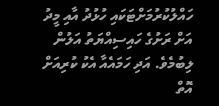ހައްލުކުރުމަށްޓަކައި ހުޅުދު އާއި މީދު އަށް ރަށުގެ ހައިސިއްޔަތު އަލުން ލިބުމެވެ. އަދި ހަމައެއާ އެކު ކުރިއަށް އޮތް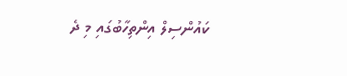ކައުންސިލް އިންތިހާބުގައި މި ދެ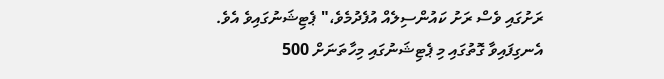ރަށުގައި ވެސް ރަށު ކައުންސިލެއް އުފެދުމެވެ،" ޕެޓިޝަނުގައިވެ އެވެ.
އެނގިފައިވާ ގޮތުގައި މި ޕެޓިޝަނުގައި މިހާތަނަށް 500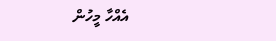އެއްހާ މީހުން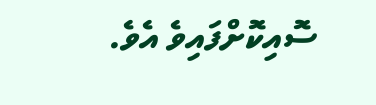ސޮއިކޮށްފައިވެ އެވެ.